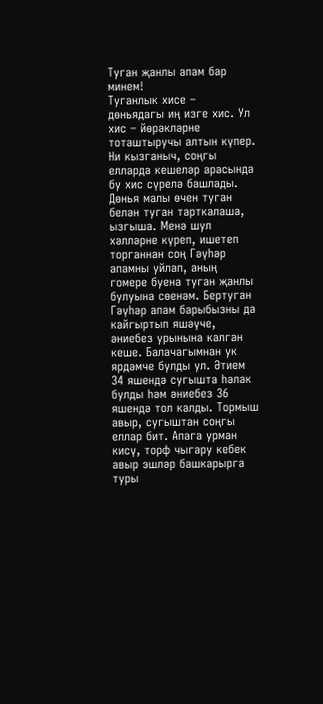Туган җанлы апам бар минем!
Туганлык хисе – дөньядагы иң изге хис. Ул хис – йөрәкләрне тоташтыручы алтын күпер. Ни кызганыч, соңгы елларда кешеләр арасында бу хис сүрелә башлады. Дөнья малы өчен туган белән туган тарткалаша, ызгыша. Менә шул хәлләрне күреп, ишетеп торганнан соң Гәүһәр апамны уйлап, аның гомере буена туган җанлы булуына сөенәм. Бертуган Гәүһәр апам барыбызны да кайгыртып яшәүче, әниебез урынына калган кеше. Балачагымнан ук ярдәмче булды ул. Әтием 34 яшендә сугышта һәлак булды һәм әниебез 36 яшендә тол калды. Тормыш авыр, сугыштан соңгы еллар бит. Апага урман кисү, торф чыгару кебек авыр эшләр башкарырга туры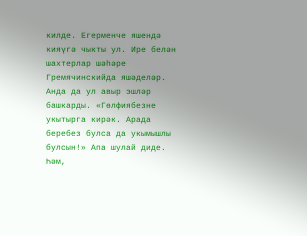килде. Егерменче яшендә кияүгә чыкты ул. Ире белән шахтерлар шәһәре Гремячинскийда яшәделәр. Анда да ул авыр эшләр башкарды. «Гөлфиябезне укытырга кирәк. Арада беребез булса да укымышлы булсын!» Апа шулай диде. Һәм,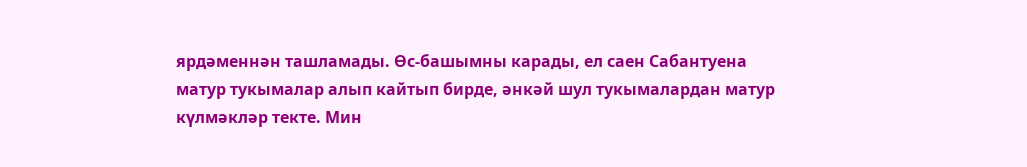ярдәменнән ташламады. Өс-башымны карады, ел саен Сабантуена матур тукымалар алып кайтып бирде, әнкәй шул тукымалардан матур күлмәкләр текте. Мин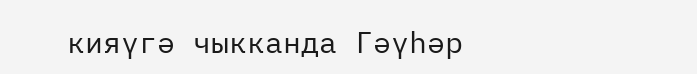кияүгә чыкканда Гәүһәр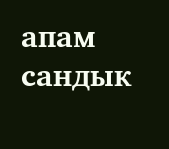апам сандык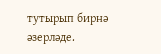тутырып бирнә әзерләде.